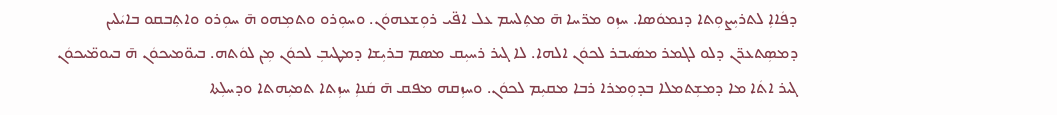ܕܦܿܐܐܼ ܠܬܪܝܼܨܘܼܬܐ ܕܢܡܘܿܣܐ. ܚܙܼܘ ܡܪ̈ܚܐ ܗ̄ ܡܬܼܠܚܡ ܥܠ ܐܦ̈ܝ ܪܘܼܫܥܗܘܿܢ. ܘܚܘܼܪܘ ܘܬܡܼܗܘ ܗ̄ ܚܘܼܪܘ ܘܐܬܼܒܩܘ ܒܐܝܿܠܝܢ ܕܡܣܼܬܥܪ̈ܢ ܕܠܘ ܠܓܡܪ ܡܣܿܝܒܪ ܠܟܘܿܢ ܐܠܗܐ. ܠܐ ܓܝܪ ܪܚܝܼܩ ܡܣܡ ܒܪܝܼܫܐ ܕܡܛܝܒܼ ܠܟܘܿܢ ܡܼܢ ܠܘܿܬܗ. ܒܝܘ̈ܡܝܟܘܿܢ ܗ̄ ܒܝܘܡ̈ܝܟܘܿܢ ܓܝܪ ܐܬܿܐ ܡܐ ܕܡܫܼܬܡܠܐ ܒܕܘܼܡܪܐ ܪܒܐ ܡܩܝܼܡ ܠܟܘܿܢ. ܘܚܙܼܩܗ ܡܦܩ ܗ̄ ܩܿܢܐܼ ܚܙܼܬܐ ܬܡܝܼܗܬܐ ܘܕܚܠܼܬܐ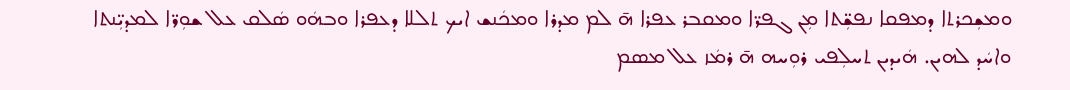ܘܡܫܼܟܪܬܐ ܕܡܦܩܐ ܢܦܫܼ̈ܬܐ ܡܼܢ ܓܦܪ̈ܐ ܘܡܩܒܪ ܥܦܪܐ ܗ̄ ܠܡ ܡܕܪܐ ܘܡܟܿܢܫ ܐܝܟ ܬܠܠܐ ܕܥܦܪܐ ܘܒܗܿܘ ܣܿܠܩ ܥܠ ܫܘܼܪ̈ܐ ܠܡܕܝܼ̈ܢܬܐ ܘܐܚܿܕ ܠܗܝܢ. ܗܿܝܕܝܢ ܬܚܠܼܦܝ ܪܘܼܚܗ ܗ̄ ܪܡܿܙ ܥܠ ܡܣܡ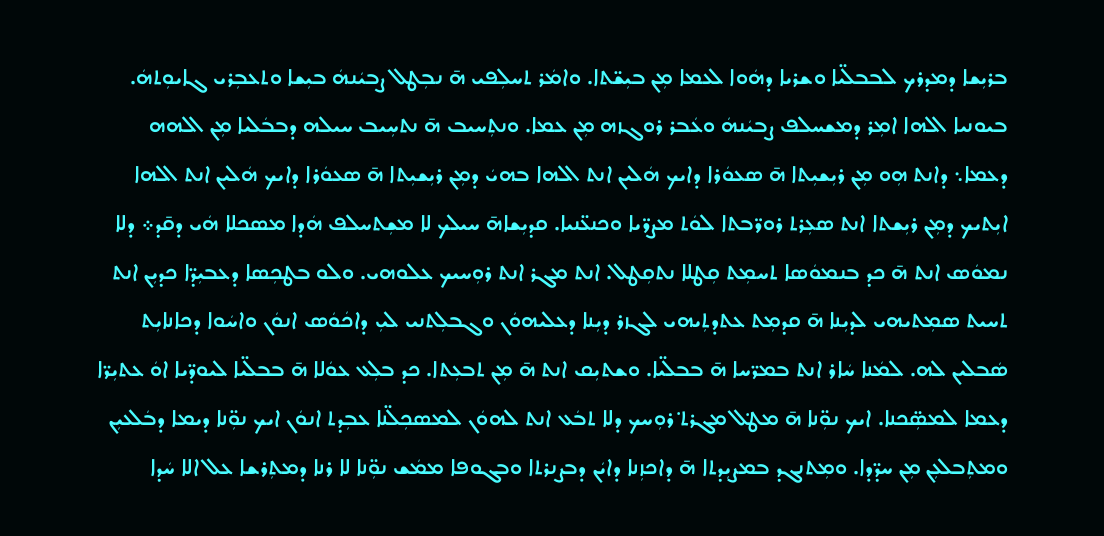ܒܪܝܼܫܐ ܕܡܕܪܟ ܠܒܒܠ̈ܝܐ ܘܫܪܝܐ ܕܗܿܘܐ ܠܥܡܐ ܡܼܢ ܒܝܼܫ̈ܬܐ. ܘܐܡܿܪ ܬܚܠܼܦܝ ܗ̄ ܢܒܼܛܠ ܨܒܝܿܢܗܿ ܒܝܼܫܐ ܘܬܥܒܼܪܝ ܓܐܝܘܼܬܗܿ. ܒܝܘܢܝܐ ܐܠܗܐ ܐܡܼܪ ܕܡܫܚܠܦ ܨܒܝܿܢܗܿ ܘܥܿܒܪ ܪܘܓܙܗ ܡܼܢ ܥܡܐ. ܘܢܬܼܚܝܒ ܗ̄ ܢܬܚܼܝܒ ܚܝܠܗ ܕܒܒܿܠܝܐ ܡܼܢ ܐܠܗܗ ܕܥܡܐ܆ ܕܐܢܬ ܗܼܘ ܡܼܢ ܪܝܼܫܝܼܬܐ ܗ̄ ܣܥܘܿܪܐ ܕܐܝܟ ܗܿܠܝܢ ܐܢܬ ܐܠܗܐ ܒܗܝܿ ܕܡܼܢ ܪܝܼܫܝܼܬܐ ܗ̄ ܣܥܘܿܪܐ ܕܐܝܟ ܗܿܠܝܢ ܐܢܬ ܐܠܗܐ ܐܝܼܬܝܟ ܕܡܼܢ ܪܝܼܫܬܐ ܐܢܬ ܣܥܼܪܬ ܪܘܪ̈ܒܬܐ ܠܘܿܬ ܡܨܪ̈ܝܐ ܘܟܢܥ̈ܢܝܐ. ܩܕܝܼܫܐܗ̄ ܚܝܠܟ ܠܐ ܡܫܼܬܚܠܦ ܗܿܕܐ ܡܣܟܠܐ ܗܿܝ ܕܩ̄ܕ܀ ܕܠܐ ܢܡܘܿܣ ܐܢܬ ܗ̄ ܟܕ ܒܢܡܘܿܣܐ ܬܚܡܼܬ ܩܼܛܠܐ ܢܬܩܼܛܠ. ܐܢܬ ܡܓܪ ܐܢܬ ܪܘܼܚܝܟ ܥܠܘܗܝ. ܘܠܘ ܒܛܟܼܣܐ ܕܥܒܝܼܕ̈ܐ ܟܕܝܼܢ ܐܢܬ ܬܚܝܬ ܣܡܼܬܝܗܝ ܠܕܝܼܢܐ ܗ̄ ܩܕܡܼܬ ܥܬܕܬܼܝܗܝ ܠܓܙܪ ܕܝܼܢܐ ܕܥܠܝܗܘܿܢ ܘܓܒܠܼܬܢܝ ܠܝܼ ܕܐܟܿܘܿܣ ܐܢܘܿܢ ܘܐܚܿܘܐ ܕܟܐܢܐܝܼܬ ܣܿܒܠܝܢ ܠܗ. ܠܡܿܢܐ ܚܿܐܪ ܐܢܬ ܒܡܪ̈ܚܐ ܗ̄ ܒܒܠ̈ܝܐ. ܘܫܬܝܼܩ ܐܢܬ ܗ̄ ܡܼܢ ܬܒܥܼܬܐ. ܟܕ ܒܠܼܥ ܥܘܿܠܐ ܗ̄ ܒܒܠ̈ܝܐ ܠܝܘܕ̈ܝܐ ܐܘܿ ܥܬܝܼܪ̈ܐ ܕܥܡܐ ܠܡܣܼ̈ܟܢܐ. ܐܝܟ ܢܘܼ̈ܢܐ ܗ̄ ܡܛ݀ܠ ܡܓܪܬ݀ ܪܘܼܚܟ ܕܠܐ ܬܒܿܥ ܐܢܬ ܠܗܘܿܢ ܠܡܣܟܼܠ̈ܢܐ ܥܒܼܕܬ ܐܢܘܿܢ ܐܝܟ ܢܘܼ̈ܢܐ ܕܝܡܐ ܕܒܿܠܥܝܼܢ ܘܡܬܼܒܠܥܼܢ ܡܼܢ ܚܕ̈ܕܐ. ܘܡܼܬܢܓܕ ܒܡܨܝܼܕܬܐ ܗ̄ ܕܐܟܙܼܢܐ ܕܐܝܿܢ ܕܒܨܢܪܬܐ ܘܒܓܘܦܐ ܡܡܿܫ ܢܘܼ̈ܢܐ ܠܐ ܪܢܐ ܕܡܬܼܪܫܐ ܥܠ ܐܠܐ ܚܿܕܐ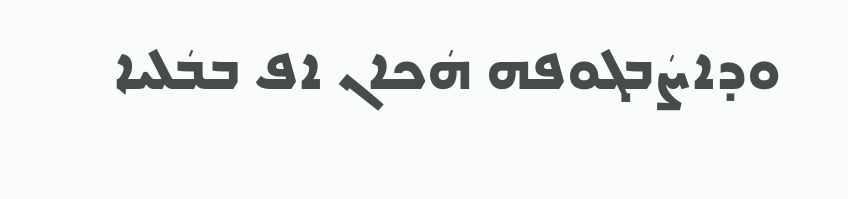ܘܕܐܨܿܒܓܘܦܗ ܗܿܟܐܢ ܐܦ ܒܒܿܠܝܐ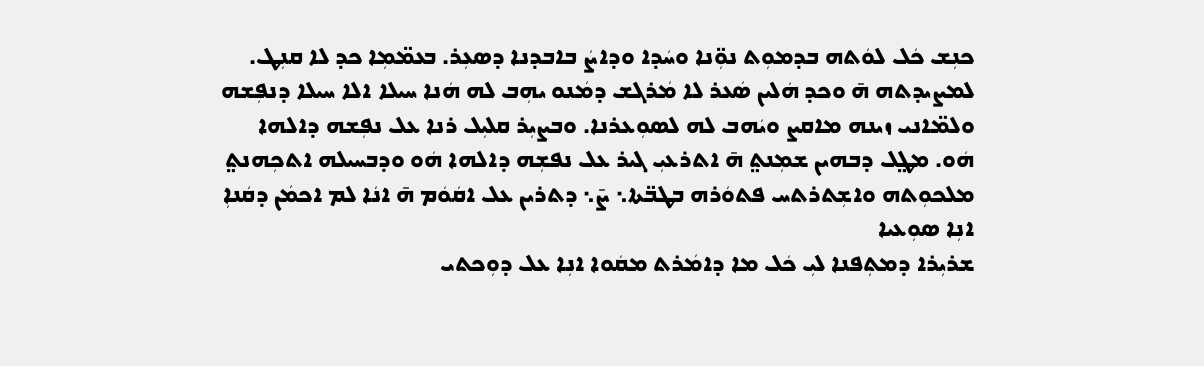ܟܢܼܫ ܟܿܠ ܠܘܿܬܗ ܒܕܡܘܼܬ ܢܘܼ̈ܢܐ ܘܚܿܕܐ ܘܕܐܨܿ ܒܐܒܕܢܐ ܕܣܥܼܪ. ܒܥܡ̈ܡܼܐ ܟܕ ܠܐ ܩܢܼܛ. ܠܡܨܝܕܬܗ ܗ̄ ܘܟܕ ܗܿܠܝܢ ܣܿܥܪ ܠܐ ܡܿܪܓܫ ܕܡܿܢܘ ܝܗܼܒ ܠܗ ܗܿܢܐ ܚܝܠܐ ܐܠܐ ܚܝܠܐ ܕܢܦܼܫܗ ܘܠܡ̈ܐܢܝ ܙܝܢܗ ܡܐܩܨ ܘܝܿܗܒ ܠܗ ܠܣܘܼܥܪܢܐ. ܘܒܨܝܼܪ ܩܠܝܼܠ ܪܢܐ ܥܠ ܢܦܼܫܗ ܕܐܠܗܐ ܗܿܘ. ܡܛ݀ܠ ܕܒܗܝܢ ܫܡܼܢܬ݀ ܗ̄ ܐܬܪܥܝܼ ܓܝܪ ܥܠ ܢܦܫܼܗ ܕܐܠܗܐ ܗܿܘ ܘܕܒܚܝܠܗ ܐܬܟܼܗܢܬ݀ ܡܠܟܘܼܬܗ ܘܐܫܼܬܪܬܚ ܦܬܘܿܪܗ ܒܛܒ̈ܬܐ܆ ܨ̄܆ ܕܬܪܝܢ ܥܠ ܐܩܿܘܿܡ ܗ̄ ܐܢܿܐ ܠܡ ܐܟܡܿܢ ܕܩܿܢܐܼ ܐܢܼܐ ܣܘܼܥܝܐ
ܫܪܝܼܪܐ ܕܡܬܼܦܢܐ ܠܝܼ ܟܿܠ ܡܐ ܕܐܡܿܪܬ ܡܩܿܘܐ ܐܢܼܐ ܥܠ ܕܘܼܟܬܝ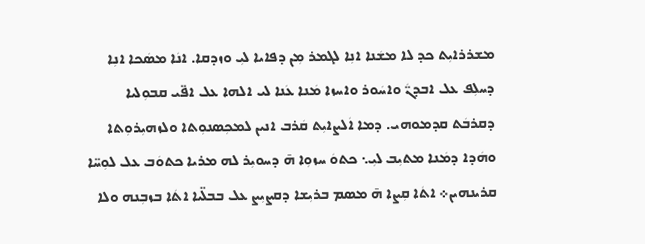ܡܫܪܪܐܝܼܬ ܟܕ ܠܐ ܡܫܿܢܐ ܐܢܼܐ ܠܓܡܪ ܡܼܢ ܕܦܐܝܐ ܠܝܼ ܘܙܕܩܐ. ܐܢܿܐ ܡܣܿܟܐ ܐܢܼܐ ܕܚܠܼܦ ܥܠ ܐܒܕܢ̈ܿ ܘܐܚܿܘܪ ܘܐܚܙܐ ܡܿܢܐ ܥܿܢܐ ܠܝ ܐܠܗܐ ܥܠ ܐܦ̈ܝ ܩܒܘܼܠܝܐ ܕܩܪܒܿܬ ܩܕܡܘܗܝ. ܕܡܐ ܐܿܠܨܐܝܼܬ ܩܿܪܒ ܐܢܝܢ ܠܡܟܼܣܢܘܼܬܐ ܘܠܙܗܝܼܪܘܼܬܐ ܘܗܿܕܐ ܕܡܿܢܐ ܡܬܝܼܒ ܠܝܼ܆ ܟܬܘܿ ܚܙܘܼܐ ܗ̄ ܕܚܘܝܼܪ ܠܗ ܡܪܝܐ ܟܬܘܿܒ ܥܠ ܠܘܼܚ̈ܐ ܩܪܝܢܗܝܢ܀ ܐܬܿܐ ܩܼܨܐ ܗ̄ ܡܣܡ ܒܪܝܼܫܐ ܕܩܨܝܼܨ ܥܠ ܒܒܠ̈ܝܐ ܐܬܿܐ ܒܙܒܼܢܗ ܘܠܐ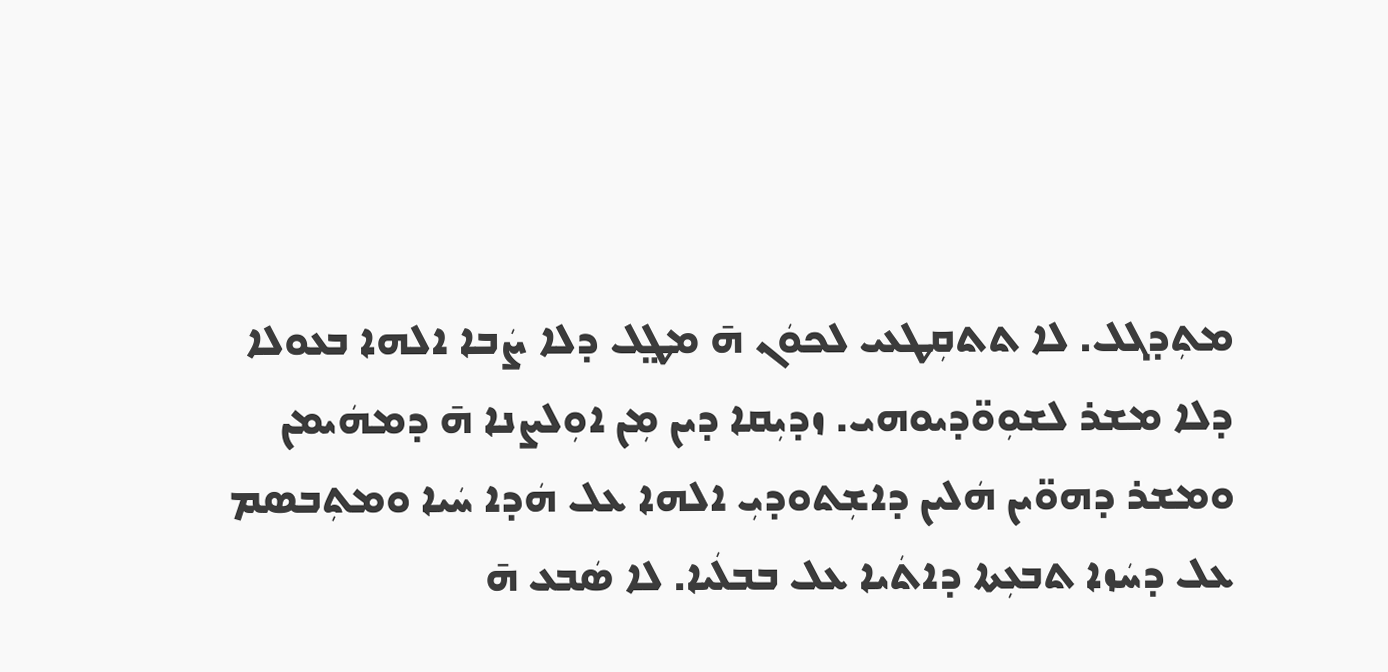ܡܬܼܕܓܠ. ܠܐ ܬܬܩܼܛܥܝ ܠܟܘܿܢ ܗ̄ ܡܛ݀ܠ ܕܠܐ ܨܿܒܐ ܐܠܗܐ ܒܥܘܠܐ ܕܠܐ ܡܫܪ ܠܫܘܼܘ̈ܕܝܘܗܝ. ܙܕܝܼܩܐ ܕܝܢ ܡܼܢ ܐܘܼܠܨܢܐ ܗ̄ ܕܡܗܿܝܡܢ ܘܡܫܪ ܕܗܘ̈ܝܢ ܗܿܠܝܢ ܕܐܫܼܬܘܕܝܼ ܐܠܗܐ ܥܠ ܗܿܕܐ ܚܿܝܐ ܘܡܬܼܒܣܡ ܥܠ ܕܚܿܙܐ ܬܒܥܼܬܐ ܕܐܬܿܝܐ ܥܠ ܒܒܠܿܝܐ. ܠܐ ܣܿܒܥ ܗ̄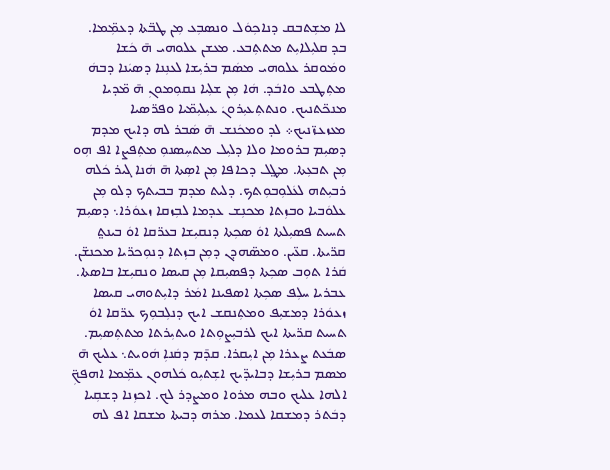ܠܐ ܡܫܼܬܒܩ ܕܢܐܟܼܘܿܠ ܘܢܣܒܼܥ ܡܼܢ ܛܒ̈ܬܐ ܕܥܡܼ̈ܡܐ. ܒܕ ܩܠܝܼܠܐܝܼܬ ܡܬܬܼܒܥ. ܡܥܫܢ ܥܠܘܗܝ ܗ̄ ܟܿܫܐ ܘܡܿܘܩܪ ܥܠܘܗܝ ܡܣܿܡ ܒܪܝܼܫܐ ܠܥܢܼܢܐ ܕܣܝܿܢܐ ܕܒܗܿ ܡܬܼܛܒܥ ܘܐܒܿܕ. ܗܿܐ ܡܼܢ ܫܠܼܝܐ ܢܩܘܼܡܘܢܼ ܗ̄ ܡ̈ܕܝܐ ܡܢܟ̈ܬܢܝܟ. ܘܢܬܬܼܥܝܼܪܘܢܿ ܥܝܼܠܝܼܡ̈ܝܐ ܘܦܪ̈ܣܝܐ ܡܥܙܥܙ̈ܢܝܟ܀ ܠܕ ܘܡܟܿܢܫ ܗ̄ ܣܿܒܪ ܠܗ ܕܐܝܟ ܡܕܡ ܕܣܝܼܡ ܒܪܘܡܐ ܘܠܐ ܕܠܝܼܠ ܡܬܚܼܣܢܘܼ ܡܬܼܦܨܐ ܐܦ ܗܼܘ ܡܼܢ ܬܒܥܼܬܐ. ܡܛ݀ܠ ܕܟܐܦܐ ܡܼܢ ܐܣܼܬܐ ܗ̄ ܗܿܢܐ ܓܝܪ ܟܿܠܗ ܪܒܝܼܬܗ ܠܥܿܠܘܼܒܘܼܬܟ. ܕܠܝܬ ܡܕܡ ܒܒܝܬܟ ܕܠܘ ܡܼܢ ܥܠܘܿܒܝܐ ܘܒܙܼܬܐ ܡܟܢܼܫ ܥܕܡܐ ܠܒܼܙܩܐ ܙܥܘܿܪܐ܆ ܕܣܝܼܡ ܬܚܝܬ ܦܣܝܼܠܬܐ ܐܘܿ ܣܟܼܬܐ ܕܢܩܝܼܫܐ ܒܥܪ̈ܩܐ ܐܘܿ ܒܝܢܬ݀ ܩܪ̈ܝܬܐ. ܩܥ̈ܝܢ. ܘܡܣ̈ܗܕܢ ܕܡܼܢ ܒܙܼܬܐ ܕܢܘܼܟܪ̈ܝܐ ܡܟܢܫ̈ܢ. ܩܿܪܐ ܬܘܼܒ ܣܟܼܬܐ ܕܦܣܝܼܩܐ ܡܼܢ ܩܝܣܐ ܘܢܩܝܼܫܐ ܒܐܣܬܐ. ܥܒܪܝܐ ܚܠܼܦ ܣܟܼܬܐ ܐܣܦܝܢܐ ܐܡܿܪ ܕܐܝܼܬܘܗܝ ܩܝܣܐ ܙܥܘܿܪܐ ܕܡܫܝܼܦ ܘܡܬܼܢܩܫ ܐܝܟ ܕܢܠܼܒܘܼܟ ܥܪ̈ܩܐ ܐܘܿ ܬܚܝܬ ܩܪ̈ܝܬܐ ܐܝܟ ܠܪܒܝܼܨܘܼܬܐ ܘܝܬܝܼܪܬܐ ܡܬܬܼܣܝܼܡ. ܣܒܿܥܬ ܨܥܪܐ ܡܼܢ ܐܝܼܩܪܐ. ܩܕ̄ܡ ܕܩܿܢܐܼ ܗܿܘܝܬ܆ ܥܠܝܟ ܗ̄ ܡܣܡ ܒܪܝܼܫܐ ܕܒܐܝܕ̈ܝܟ ܐܫܼܬܝܼܘ ܟܿܠܗܘܢ ܥܡܼ̈ܡܐ ܐܗܦܟܼ̈ ܐܠܗܐ ܥܠܝܟ ܘܒܗ ܡܪܘܐ ܘܡܨܕܪ ܠܟ. ܐܟܙܼܢܐ ܕܫܩܼܝܐ ܕܒܿܬܪ ܕܡܫܩܐ ܠܥܡܐ. ܡܪܗ ܕܒܝܬܐ ܡܫܩܐ ܐܦ ܠܗ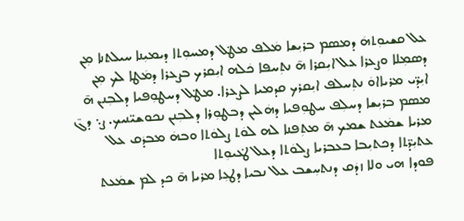ܥܠ ܩܫܝܘܼܬܗܿ ܕܡܣܡ ܒܪܝܼܫܐ ܡܿܠܦ ܡܛ݀ܠ ܕܡܚܘܼܬܐ ܕܝܡܝܼܢܐ ܚܝܠܬܢܐ ܡܼܢ ܕܣܡܼܠܐ ܘܨܥܪܐ ܥܠ ܐܝܼܩܪܐ ܗ̄ ܢܬܼܚܦܐ ܟܿܠܗ ܐܝܼܩܪܟ ܒܨܥܪܐ ܕܡܿܛܐ ܠܟ ܡܼܢ ܐܝܼܕ̈ܝ ܡܪܝܐܐܘܿ ܢܬܼܚܠܦ ܐܝܼܩܪܟ ܩܕܡܝܐ ܠܨܥܪܐ. ܡܛ݀ܠ ܕܚܛܘܼܦܝܐ ܕܠܒܼܢܢ ܗ̄ ܡܣܡ ܒܪܝܼܫܐ ܕܚܠܼܦ ܚܛܘܼܦܝܐ ܕܗܿܠܝܢ ܕܒܛܘܼܪܐ ܕܠܒܼܢܢ ܢܟܘܫܝ̈ܢܝܟ. ܨ܆ ܕܓ̄ ܡܪܝܐ ܫܡܿܥܬ ܫܡܟ ܗ̄ ܡܬܼܦܢܐ ܠܗ ܠܘܿܬ ܨܠܘܿܬܐ ܘܒܗܿ ܡܒܕܿܩ ܥܠ ܥܬܝܼܕ̈ܬܐ ܕܟܬܝܼܒܐ ܒܥܒܪܝܐ ܨܠܘܿܬܐ ܕܥܠ ܛ݀ܥܝܘܼܬܐ
ܦܘܕܐ ܗܝ ܘܠܐ ܙܕܿܩ ܕܢܬܚܼܫܒ ܥܠ ܢܒܝܐ ܕܛܥܼܐ ܡܪܝܐ ܗ̄ ܟܕ ܠܡ ܫܡܿܥܬ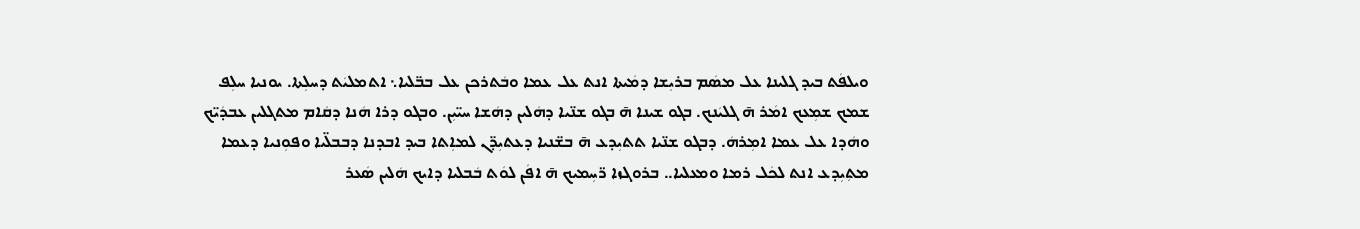ܘܝܠܦܿܬ ܒܝܕ ܓܠܝܢܐ ܥܠ ܡܣܿܡ ܒܪܝܼܫܐ ܕܡܿܝܬܐ ܐܢܬ ܥܠ ܥܡܐ ܘܒܿܬܪܟܢ ܥܠ ܒܒ̈ܠܝܐ܆ ܐܬܡܠܝܿܬ ܕܚܠܼܬܐ. ܝܘܢܝܐ ܚܠܼܦ ܫܡܟ ܫܡܼܥܟ ܐܡܿܪ ܗ̄ ܓܠܝܿܢܟ. ܒܓܘ ܫܝܢܐ ܗ̄ ܒܓܘ ܫܢ̈ܝܐ ܕܗܿܠܝܢ ܕܗܿܫܐ ܚܝ̈ܝܼܢ. ܘܒܓܘ ܕܪܐ ܗܿܢܐ ܕܩܿܐܡ ܡܬܓܠܝܢ ܥܒܕܿܝ̈ܟ ܘܗܿܕܐ ܥܠ ܥܡܐ ܐܡܼܪܗܿ. ܕܒܓܘ ܫܢ̈ܝܐ ܬܬܝܼܕܥ ܗ̄ ܒܫ̈ܢܝܐ ܕܥܬܝܼܕ̈ܢ ܠܡܐܼܬܐ ܒܝܕ ܐܒܕܢܐ ܕܒܒܠ̈ܝܐ ܘܦܘܼܢܝܐ ܕܥܡܐ ܡܬܼܝܼܕܥ ܐܢܬ ܠܟܿܠ ܪܡܐ ܘܡܥܠܝܐ.. ܒܪܘܓܙܐ ܪ̈ܚܼܡܝܟ ܗ̄ ܐܦܿܢ ܠܘܿܬ ܒܿܒܠܝܐ ܕܐܝܟ ܗܿܠܝܢ ܣܿܥܪ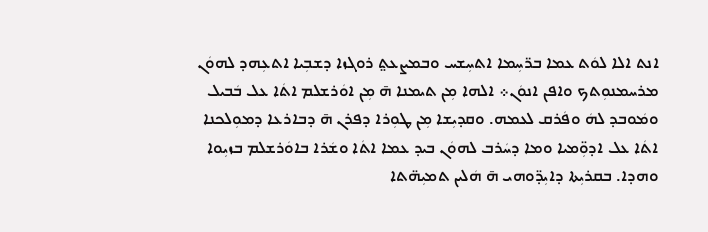ܐܢܬ ܐܠܐ ܠܘܿܬ ܥܡܐ ܒܪ̈ܚܼܡܐ ܐܬܚܼܫܚ ܘܒܡܨܥܬ݀ ܪܘܓܙܐ ܕܫܒܼܝܐ ܐܬܥܼܗܕ ܠܗܘܿܢ ܡܪܚܡܢܘܼܬܟ ܘܐܦܢ ܐܢܘܿܢ܀ ܐܠܗܐ ܡܼܢ ܬܝܡܢܐ ܗ̄ ܡܼܢ ܐܘܿܪܫܠܡ ܐܬܿܐ ܥܠ ܒܿܒܝܠ ܘܡܿܘܒܕ ܠܗܿ ܘܦܿܪܩ ܠܥܡܗ. ܘܩܕܝܼܫܐ ܡܼܢ ܛܘܼܪܐ ܕܦܪܢ ܗ̄ ܕܒܐܪܥܐ ܕܡܘܼܠܟܢܐ ܐܬܿܐ ܥܠ ܐܕܘܼ̈ܡܝܐ ܘܡܐ ܕܚܿܪܒ ܠܗܘܿܢ ܒܝܕ ܥܡܐ ܐܬܿܐ ܘܫܿܪܐ ܒܐܘܿܪܫܠܡ ܒܙܝܼܘܐ ܘܗܕܐ. ܒܩܪܝܼܬܐ ܕܐܝܼܕ̈ܘܗܝ ܗ̄ ܗܿܠܝܢ ܬܡܝܼܗ̈ܬܐ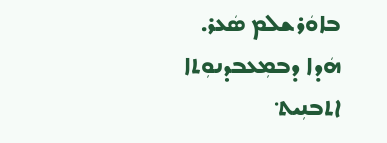ܒܐܘܿܪܫܠܡ ܣܿܥܪ. ܗܿܕܐ ܕܒܡܼܥܒܕܢܘܼܬܐ ܐܬܒܢܼܝܬ݀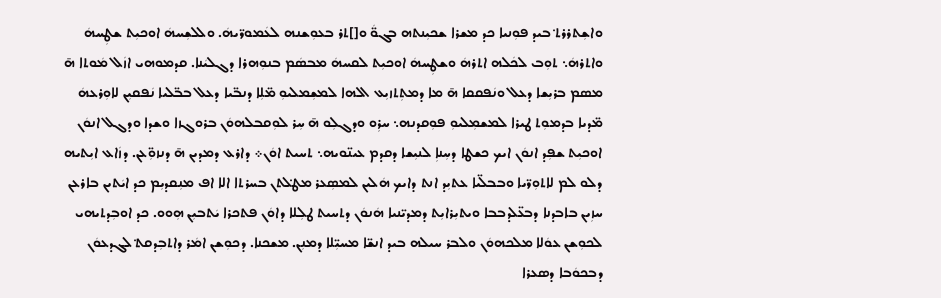ܘܐܫܼܬܪܪܬ݀ ܒܝܕ ܦܘܼܢܝܐ ܟܕ ܡܫܪܐ ܫܟܝܼܢܬܗ ܒܓܘ̈ܿ ܘ[]ܬܪ ܒܥܘܼܫܢܗ ܠܥܿܡܘܪ̈ܝܗܿ. ܘܠܠܫܼܚܗܿ ܐܘܟܝܼܬ ܫܛܼܚܗܿ ܘܐܬܪܗܿ܆ ܬܘܼܒ ܠܟܿܠܗ ܐܬܪܗܿ ܘܫܛܼܚܗܿ ܐܘܟܝܼܬ ܠܩܚܗܿ ܡܒܣܿܡ ܒܢܘܼܗܪܐ ܕܓܠܝܿܢܐ. ܩܕܡܘܗܝ ܐܙܿܠ ܡܿܘܬܐ ܗ̄ ܡܣܡ ܒܪܝܼܫܐ ܕܥܠ ܘܢܿܦܩܩܐ ܗ̄ ܡܐ ܕܡܬܼܬܙܝܼܥ ܐܠܗܐ ܠܡܫܼܡܠܝܘܼ ܡ̈ܠܼܐ ܕܢܒ̈ܝܐ ܕܥܠ ܒܒ̈ܠܝܐ ܢܿܦܩܝܼܢ ܠܐܘܼܪܥܗܿ ܡ̈ܕܝܐ ܒܕܡܘܼܬ ܛܝܪܐ ܠܡܫܡܼܠܝܘܼ ܦܘܼܩܕܢܗ܆ ܚܪܼܘ ܘܕܓܠܼܘ ܗ̄ ܚܼܪ ܠܘܼܩܒܠܗܘܿܢ ܒܪܘܓܙܐ ܘܫܕܐ ܘܕܓܠ ܐܢܘܿܢ ܐܘܟܝܼܬ ܫܦܼܕ ܐܢܘܿܢ ܐܝܟ ܟܫܛܐ ܕܚܼܢܐܼ ܠܢܝܼܫܐ ܕܩܕܡ ܥܝܢ̈ܘܝܗ܆ ܬܚܝܬ ܐܘܿܢ܀ ܕܐܪܥ ܕܡܕܝܢ ܗ̄ ܕܢܙܘܼ̈ܥܢ. ܕܙܿܐܥ ܐܝܼܬܝܗ ܕܠܘ ܠܡ ܠܐܬܘܼܪ̈ܝܐ ܘܒܒܠ̈ܝܐ ܥܬܝܼܕ ܐܢܬ ܕܐܝܟ ܗܿܠܝܢ ܠܡܣܼܥܪ ܡܛ݀ܠܬܢ ܒܚܪܬܐ ܐܠܐ ܐܦ ܡܢܼܩܕܝܼܡ ܟܕ ܐܝܿܬܝܢ ܒܐܪܥܢ ܚܙܼܝܢ ܒܐܒܕܢܐ ܕܒܥ̈ܠܕܒܒܐ ܘܝܬܝܼܪܐܝܼܬ ܕܡܕܝ̈ܢܝܐ ܗܿܢܘܿܢ ܕܬܚܝܬ ܛܠܼܠܐ ܕܐܘܿܢ ܦܬܟܪܐ ܝܿܬܒܝܼܢ ܗܼܘܘ. ܟܕ ܐܘܒܼܕܬܝܗܝ ܠܟܘܼܫܢ ܥܘܿܠܐ ܡܠܟܗܘܿܢ ܘܠܒܪ ܚܝܠܗ ܒܝܕ ܐܢܫ̈ܐ ܡܚܝܼ̈ܠܐ ܕܡܢܼܢ. ܡܫܟܢܐ. ܕܟܘܼܫܢ ܐܡܿܪ ܕܐܬܒܼܕܩܬ݀ ܠܓܕܥܘܿܢ ܕܒܟܘܿܒܐ ܕܣܥܪܐ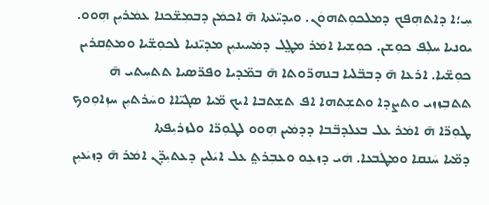ܚܼ؛ܐ ܕܐܬܗܼܦܟ ܕܡܠܟܘܼܬܗܘܿܢ. ܘܝܕܝ̈ܥܬܐ ܗ̄ ܐܟܡܿܢ ܕܒܡܼܫ̈ܟܢܐ ܥܡܿܪܝܼܢ ܗܼܘܘ. ܝܘܢܝܐ ܚܠܼܦ ܟܘܼܫܢ. ܟܘܼܫܝܐ ܐܡܿܪ ܡܛ݀ܠ ܕܡܿܚܝܢܝܼܢ ܡܕܝ̈ܢܝܐ ܠܟܘܼܫ̈ܝܐ ܘܡܬܼܩܪܝܢ ܟܘܼܫ̈ܝܐ. ܐܪܥܐ ܗ̄ ܕܒܒ̈ܠܝܐ ܒܢܗܪ̈ܘܬܐ ܗ̄ ܒܡ̈ܕܝܐ ܘܦܪ̈ܣܝܐ ܬܬܚܼܬܝ ܗ̄ ܬܬܒܼܙܙܝ ܘܬܨܕܐ ܘܬܫܼܬܗܐ ܐܦ ܬܫܼܬܒܐ ܐܝܟ ܡ̈ܝܐ ܣܓܝ̈ܐܐ ܘܚܿܪܬܝܼܢ ܚܙܼܐܘܼܘܟ ܛܘܼܪ̈ܐ ܗ̄ ܐܡܿܪ ܥܠ ܒܥܠܕܒ̈ܒܐ ܕܕܡܿܝܢ ܗܼܘܘ ܠܛܘܼܪ̈ܐ ܘܠܙܪܝܼܦܬܐ
ܕܡ̈ܝܐ ܚܿܢܩܐ ܘܡܛܿܒܥܐ. ܗܿܝ ܕܙܥܼܘ ܘܥܒܼܪܬ݀ ܥܠ ܐܝܿܠܝܢ ܕܥܬܝܼܕ̈ܢ ܐܡܿܪ ܗ̄ ܕܙܝܿܥܝܼܢ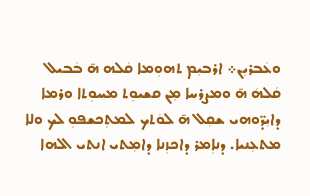ܘܥܿܒܪܝܼܢ܀ ܐܪܒܝܼܡ ܬܗܘܼܡܐ ܩܿܠܗ ܗ̄ ܒܿܒܝܠ ܩܿܠܗܿ ܗ̄ ܘܡܨܪܚܐ ܡܼܢ ܩܫܝܘܼܬ ܡܚܘܼܬܐ ܘܪܡܐ ܕܐܝܼܕ̈ܘܗܝ ܫܩܼܠ ܗ̄ ܠܘܿܬܟ ܠܡܬܼܟܫܦܘܼ ܠܟ ܘܠܐ ܡܬܥܼܢܝܐ. ܕܢܐܼܡܪ ܕܐܟܙܼܢܐ ܕܐܡܼܬܝ ܐܢܬܝ ܐܠܗܐ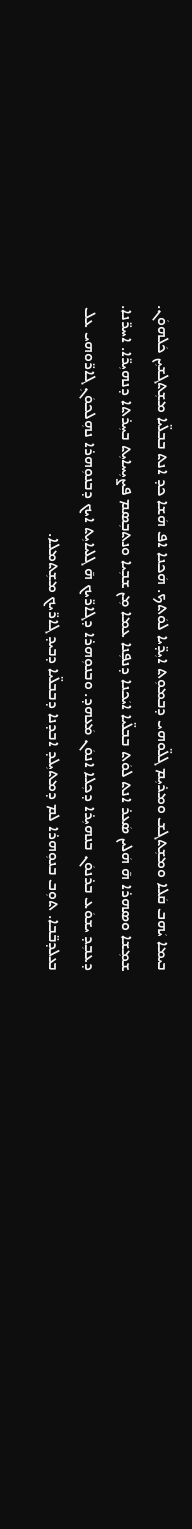ܒܝܡܐ ܝܿܗܒ ܩܿܠܐ ܘܡܫܼܬܓܫ ܘܡܪܝܼܡ ܓܠ̈ܘܗܝ ܕܒܡܘܼܬ ܐܝܼܕ̈ܝܐ ܠܘܿܬܟ. ܗܿܟܢܐ ܐܦ ܗܿܫܐ ܟܕ ܐܢܬ ܒܒܠ̈ܝܐ ܡܫܼܬܓܫܝܼܢ ܟܿܠܗܘܿܢ. ܫܡܼܫܐ ܘܣܗܪܐ ܗ̄ ܗܿܠܝܢ ܣܿܥܪ ܐܢܬ ܠܘܿܬ ܒܒܠ̈ܝܐ ܐܝܿܟܢܐ ܕܢܦܼܢܐ ܥܡܐ ܡܼܢ ܫܒܼܝܐ ܘܢܬܒܼܣܡ ܦܨܝܼܚܐܝܼܬ ܒܚܼܪܬܐ ܕܢܗܝܼܪ̈ܐ. ܐܚܪ̈ܢܐ. ܕܥܒܼܕ ܝܫܘܿܥ ܒܪܢܘܿܢ ܒܢܗܝܼܪܐ ܕܟܼܠܐ ܐܢܘܿܢ ܡܿܥܗܕ. ܘܒܢܘܼܗܪܐ ܕܓܐܪ̈ܝܟ ܗ̄ ܓܠܝܐܝܼܬ ܐܝܟ ܕܒܢܘܼܗܪܐ ܢܗܼܠܟܘܿܢܼ ܓܐܪ̈ܘܗܝ ܥܠ ܒܥܠܕܒ̈ܒܐ. ܬܘܼܒ ܒܢܘܼܗܪܐ ܠܡ ܕܡܬܝܼܠܕ ܐܒܕܢܐ ܕܒܒܠ̈ܝܐ ܕܒܝܕ ܓܐܪ̈ܝܟ ܡܫܼܬܡܠܐ.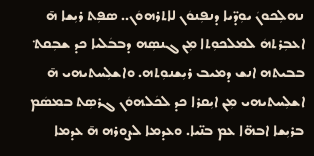ܢܗܠܼܟܘܢܿ ܝܘܼܕ̈ܝܐ ܕܢܦܼܢܘܿܢ ܠܐܬܪܗܘܿܢ.. ܣܦܼܬ ܪܝܼܫܐ ܗ̄ ܐܥܒܼܪܬܗܿ ܠܡܠܟܘܼܬܐ ܡܼܢ ܓܢܣܼܗ ܕܒܒܿܠܝܐ ܟܕ ܫܒܼܩܬ݀ ܒܒܝܬܗ ܐܢܫ ܕܡܝܒ ܪܝܼܫܢܘܼܬܗ. ܘܐܫܠܼܚܬܝܗܝ ܗ̄ ܐܫܠܼܚܬܝܗܝ ܡܼܢ ܐܝܼܩܪܐ ܟܕ ܠܟܿܠܗܘܿܢ ܓܪܣܼܬ ܒܡܣܿܡ ܒܪܝܼܫܐ ܐܒܗ̈ܐ ܥܡ ܒܢ̈ܝܐ. ܘܥܕܡܐ ܠܨܘܪܗ ܗ̄ ܥܕܡܐ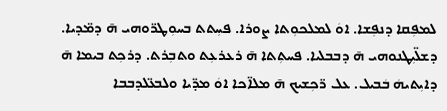ܠܡܦܼܩܐ ܕܢܦܼܫܐ. ܐܘܿ ܠܡܠܟܘܼܬܐ ܨܘܪܐ. ܦܚܼܬܬ ܒܚܘܼܛܪ̈ܘܗܝ ܗ̄ ܕܡ̈ܕܝܐ. ܕܫܠ̈ܝܼܛܢܘܗܝ ܗ̄ ܕܒܒܠܝܐ. ܦܚܬܼܬܐ ܗ̄ ܪܥܪܥܼܬ ܘܬܒܼܪܬ. ܕܪܟܼܬ ܒܝܡܐ ܗ̄ ܕܐܝܼܬܝܗܿ ܒܿܒܝܠ. ܥܠ ܪ̈ܟܼܫܝܟ ܗ̄ ܡܠܐ̈ܟܐ ܐܘܿ ܡܕ̈ܝܐ ܘܠܒܥ̈ܠܕܒܒܐ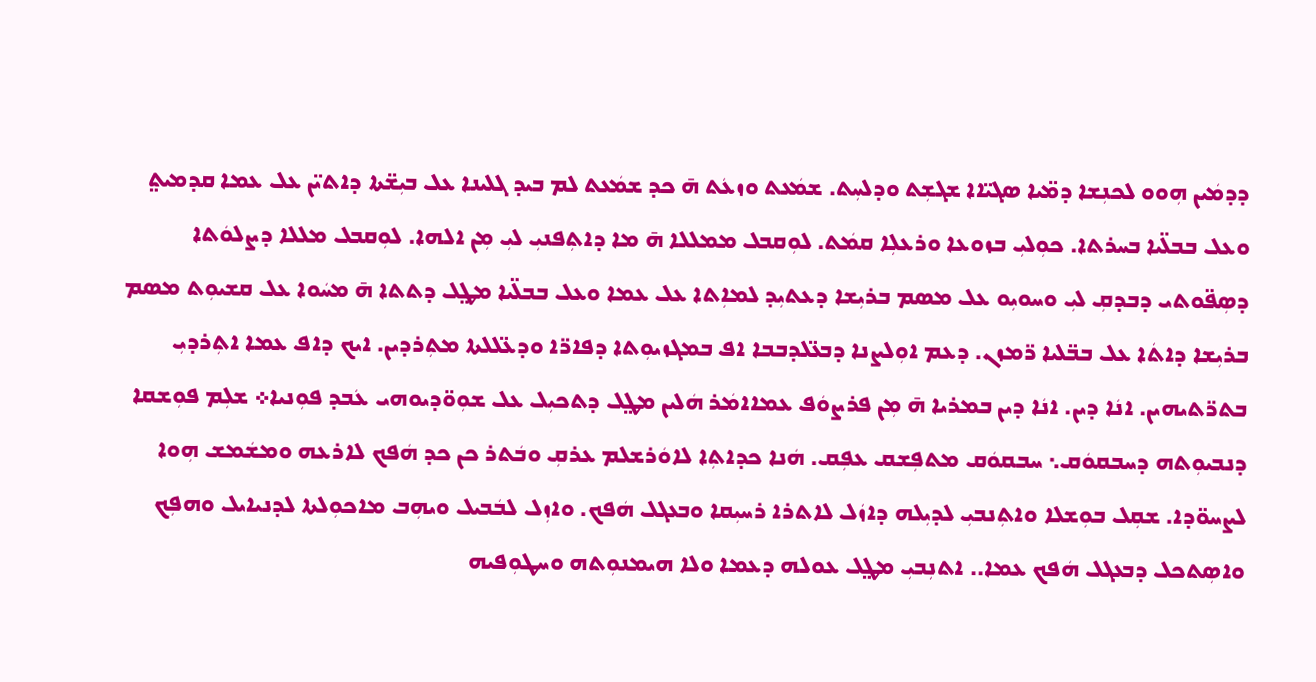ܕܕܡܿܝܢ ܗܼܘܘ ܠܟܢܼܫܐ ܕܡ̈ܝܐ ܣܓܝ̈ܐܐ ܫܓܫܼܬ ܘܕܠܚܼܬ. ܫܡܿܥܬ ܘܙܥܿܬ ܗ̄ ܟܕ ܫܡܿܥܬ ܠܡ ܒܝܕ ܓܠܝܢܐ ܥܠ ܒܝܼܫ̈ܬܐ ܕܐܬܝ̈ܢ ܥܠ ܥܡܐ ܩܕܡܝܬ݀ ܘܥܠ ܒܒܠ̈ܝܐ ܒܚܪܬܐ. ܟܘܼܠܝܼ ܒܙܘܥܐ ܘܪܥܠܼܐ ܩܡܿܬ. ܠܘܼܩܒܠ ܡܡܠܠܐ ܗ̄ ܡܐ ܕܐܬܼܦܢܝܼ ܠܝܼ ܡܼܢ ܐܠܗܐ. ܠܘܼܩܒܠ ܡܠܠܐ ܕܨܠܘܿܬܐ ܕܣܼܦ̈ܘܬܝ ܕܒܕܩܼ ܠܝܼ ܘܚܘܝܼܘ ܥܠ ܡܣܡ ܒܪܝܼܫܐ ܕܥܬܝܼܕ ܠܡܐܼܬܐ ܥܠ ܥܡܐ ܘܥܠ ܒܒܠ̈ܝܐ ܡܛ݀ܠ ܕܬܬܐ ܗ̄ ܡܚܿܘܐ ܥܠ ܩܫܝܘܼܬ ܡܣܡ ܒܪܝܼܫܐ ܕܐܬܿܐ ܥܠ ܒܒ̈ܠܝܐ ܪ̈ܡܙܢ. ܕܥܡ ܐܘܼܠܨܢܐ ܕܒܥ̈ܠܕܒܒܐ ܐܦ ܒܡܓܙܝܘܼܬܐ ܕܦܐܪ̈ܐ ܘܕܥ̈ܠܠܬܐ ܡܬܼܪܕܝܢ. ܐܝܟ ܕܐܦ ܥܡܐ ܐܬܼܪܕܝܼ ܒܬܪ̈ܬܝܗܝܢ. ܐܢܿܐ ܕܝܢ. ܐܢܿܐ ܕܝܢ ܒܡܪܝܐ ܗ̄ ܡܼܢ ܦܪܨܘܿܦ ܥܡܐܐܡܿܪ ܗܿܠܝܢ ܡܛ݀ܠ ܕܬܟܝܼܠ ܥܠ ܫܘܼܘ̈ܕܝܘܗܝ ܥܿܒܕ ܦܘܼܢܝܐ܀ ܫܠܼܡ ܦܘܼܫܩܐ ܕܢܒܝܘܼܬܗ ܕܚܒܩܘܿܩ܆ ܚܒܩܘܿܩ ܡܬܦܼܫܩ ܥܦܼܩ. ܗܿܢܐ ܟܕܐܬܼܐ ܠܐܘܿܪܫܠܡ ܥܪܩܼ ܘܒܿܬܪ ܟܢ ܟܕ ܗܿܦܟ ܠܐܪܥܗ ܘܡܫܿܡܫ ܗܼܘܐ
ܠܨܚܘ̈ܕܐ. ܫܩܼܠ ܒܘܼܫܠܐ ܘܐܬܼܢܒܝܼ ܠܕܝܼܠܗ ܕܐܙܿܠ ܠܐܬܪܐ ܪܚܝܼܩܐ ܘܒܥܓܠ ܗܿܦܟ. ܘܐܙܼܠ ܠܒܿܒܝܠ ܘܝܗܼܒ ܡܐܟܘܼܠܬܐ ܠܕܢܝܐܝܠ ܘܗܦܼܟ ܘܐܣܼܬܟܠ ܕܒܥܓܠ ܗܿܦܟ ܥܡܐ.. ܐܬܢܼܒܝܼ ܡܛ݀ܠ ܥܘܠܗ ܕܥܡܐ ܘܠܐ ܗܝܡܢܘܼܬܗ ܘܚܛܘܼܦܝܗ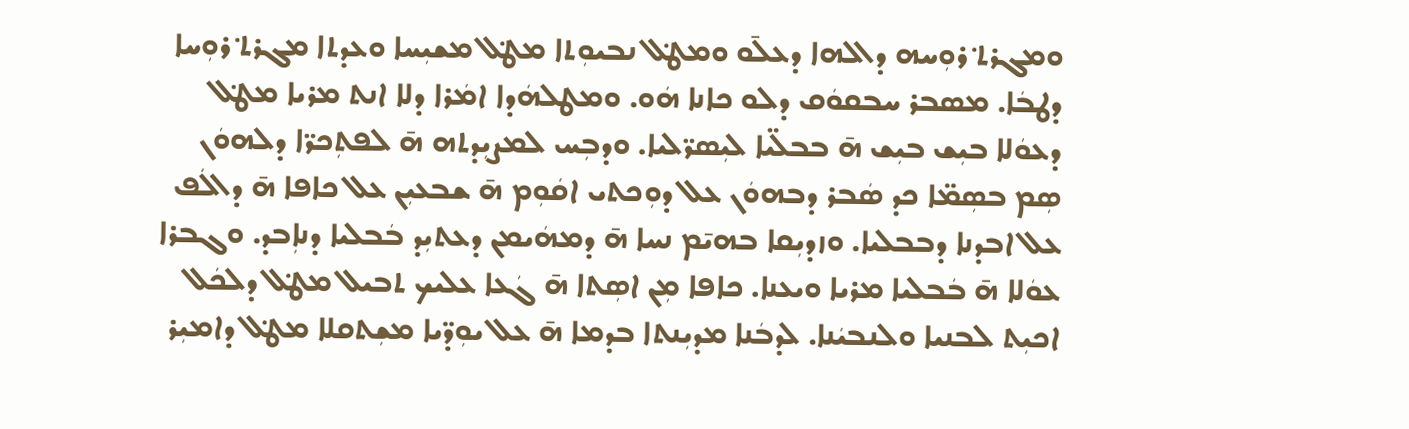ܘܡܓܪܬ݀ ܪܘܼܚܗ ܕܐܠܗܐ ܕܥܠ̄ܘ ܘܡܛ݀ܠ ܢܒܝܘܼܬܐ ܡܛ݀ܠ ܡܫܝܼܚܐ ܘܥܕܬܐ ܡܓܪܬ݀ ܪܘܼܚܐ ܕܛܒܿܐ. ܡܣܒܪ ܚܒܩܘܿܩ ܕܠܘ ܟܐܢܐ ܗܿܘ. ܘܡܛܠܗܿܕܐ ܐܡܿܪܐ ܕܠܐ ܐܢܬ ܡܪܝܐ ܡܛ݀ܠ ܕܥܘܿܠܐ ܒܝܼܫ ܒܝܼܫ ܗ̄ ܒܒܠ̈ܝܐ ܠܝܼܣܪ̈ܠܝܐ. ܘܕܒܼܚ ܠܡܨܝܼܕܬܗ ܗ̄ ܠܦܬܼܟܪ̈ܐ ܕܠܗܘܿܢ ܣܼܡ ܒܣܼܡ̈ܐ ܟܕ ܣܿܒܪ ܕܒܗܘܿܢ ܥܠ ܕܘܼܟܬܝ ܐܩܿܘܼܡ ܗ̄ ܫܒܥܝܼܢ ܥܠ ܟܐܦܐ ܗ̄ ܕܐܠܿܦ ܥܠ ܐܒܕܢܐ ܕܒܒܠܝܐ. ܘܙܕܝܼܩܐ ܒܗܝ̄ܡ ܢܚܐ ܗ̄ ܕܡܗܿܝܡܢ ܕܥܬܝܼܕ ܒܿܒܠܝܐ ܕܢܐܼܒܕ. ܘܓܒܪܐ ܥܘܿܠܐ ܗ̄ ܒܿܒܠܝܐ ܡܪܝܐ ܘܝܥܢܐ. ܟܐܦܐ ܡܼܢ ܐܣܼܬܐ ܗ̄ ܓܿܥܐ ܥܠܝܟ ܬܒܝܠ ܡܛ݀ܠ ܕܠܟܿܠ ܐܟܝܼܬ ܠܒܢܝܐ ܘܠܢܒܝܿܢܐ. ܠܕܒܿܢܐ ܡܕܝܼܢܬܐ ܒܕܡܐ ܗ̄ ܥܠ ܝܘܼܕ̈ܝܐ ܡܫܼܬܩܠܐ ܡܛ݀ܠ ܕܐܡܝܼܪ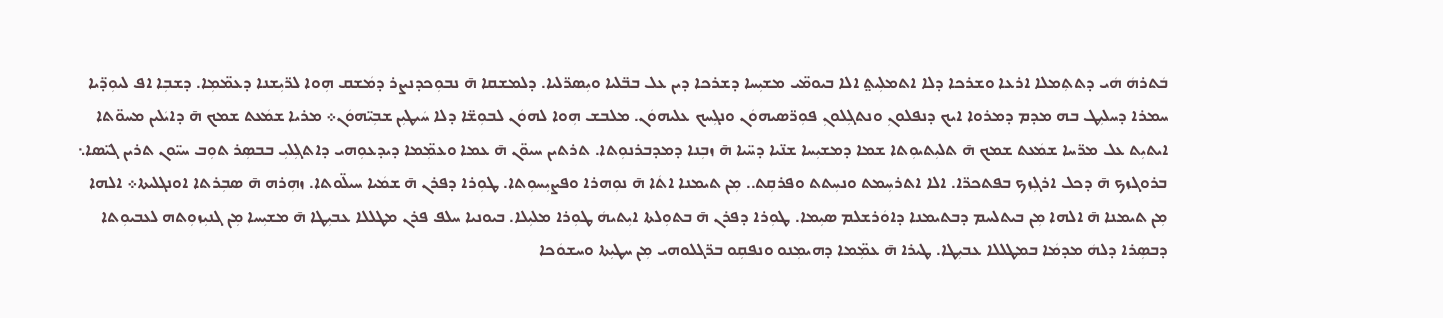ܒܿܬܪܗܿ ܗܿܝ ܕܬܬܼܡܠܐ ܐܪܥܐ ܘܫܪܟܐ ܕܠܐ ܐܬܡܠܼܝܬ݀ ܐܠܐ ܒܝܘܡ̈ܝ ܡܫܝܼܚܐ ܕܫܪܟܐ ܕܝܢ ܥܠ ܒܒ̈ܠܝܐ ܘܝܼܣܪ̈ܠܝܐ. ܕܠܡܫܩܐ ܗ̄ ܢܒܘܼܟܕܢܨܪ ܕܡܿܫܩ ܗܼܘܐ ܠܪ̈ܝܼܫܢܐ ܕܥܡ̈ܡܼܐ. ܕܫܒܼܐ ܐܦ ܠܝܘܼܕ̈ܝܐ ܚܡܪܐ ܕܚܠܝܼܛ ܒܗ ܡܕܡ ܕܡܪܘܐ ܐܝܟ ܕܢܦܠܘܢܼ ܘܢܬܓܼܠܘܢܼ ܦܘܼܪ̈ܣܝܗܘܿܢ ܘܢܓܼܚܟ ܥܠܝܗܘܿܢ. ܡܠܒܫ ܗܼܘܐ ܠܗܘܿܢ ܠܒܘܼܫ̈ܐ ܕܠܐ ܚܿܝܛܝܼܢ ܫܒܼܝ̈ܗܘܿܢ܀ ܡܪܝܐ ܫܡܿܥܬ ܫܡܟ ܗ̄ ܕܐܝܿܠܝܢ ܡܚܘ̈ܬܐ ܐܝܬܝܼܬ ܥܠ ܡܪ̈ܚܐ ܫܡܿܥܬ ܫܡܟ ܗ̄ ܬܠܝܼܬܝܘܼܬܐ ܫܡܐ ܕܡܫܝܼܚܐ ܫܢ̈ܝܐ ܕܚ̈ܝܐ ܗ̄ ܙܒܼܢܐ ܕܡܕܒܪܢܘܼܬܐ. ܬܪܬܝܢ ܚܝܘ̈ܢ ܗ̄ ܥܡܐ ܘܥܡܼ̈ܡܐ ܕܝܕܥܘܼܗܝ ܕܐܬܓܼܠܝܼ ܒܒܣܼܪ ܬܘܼܒ ܚܝ̈ܘܢ ܬܪܝܢ ܓܝ̈ܣܐ܆ ܒܪܘܓܙܟ ܗ̄ ܕܟܠ ܐܪܓܼܙܟ ܒܦܬܟܪ̈ܐ. ܐܠܐ ܐܬܪܚܼܡܬ ܘܢܚܼܬܬ ܘܦܪܩܼܬ.. ܡܼܢ ܬܝܡܢܐ ܐܬܿܐ ܗ̄ ܢܘܼܗܪܐ ܘܦܨܝܼܚܘܼܬܐ. ܛܘܼܪܐ ܕܦܪܢ ܗ̄ ܫܡܿܝܐ ܚܝܠ̈ܘܬܐ. ܙܗܼܪܗ ܗ̄ ܣܒܼܪܬܐ ܐܘܢܓܠܝܬܐ܀ ܐܠܗܐ ܡܼܢ ܬܝܡܢܐ ܗ̄ ܐܠܗܐ ܡܼܢ ܒܝܬܠܚܡ ܕܒܬܝܡܢܐ ܕܐܘܿܪܫܠܡ ܣܝܼܡܐ. ܛܘܼܪܐ ܕܦܪܢ ܗ̄ ܒܬܘܼܠܬܐ ܐܝܼܬܝܗܿ ܛܘܼܪܐ ܡܠܝܼܠܐ. ܒܝܘܢܝܐ ܚܠܦ ܦܪܢ ܡܛܠܠܐ ܥܒܝܼܛܐ ܗ̄ ܡܫܝܼܚܐ ܡܼܢ ܓܢܝܼܙܘܼܬܗ ܠܥܒܝܘܼܬܐ ܕܒܣܼܪܐ ܕܠܗܿ ܡܕܡܿܐ ܒܡܛܠܠܐ ܥܒܝܼܛܐ. ܛܝܪܐ ܗ̄ ܥܡܼ̈ܡܐ ܕܗܝܡܼܢܘ ܘܢܦܩܼܘ ܒܪ̈ܓܠܘܗܝ ܡܼܢ ܚܛܝܼܬܐ ܘܚܫܘܿܟܐ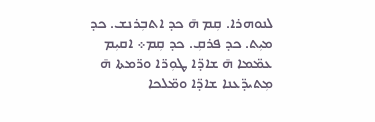ܠܢܘܗܪܐ. ܩܼܡ ܗ̄ ܟܕ ܐܬܒܼܪܢܫ. ܟܕ ܡܝܼܬ. ܟܕ ܦܪܩܼ. ܟܕ ܩܼܡ܀ ܐܩܝܼܡ ܥܡ̈ܡܐ ܗ̄ ܫܐܕ̈ܐ ܛܘܼܪ̈ܐ ܘܪ̈ܡܬܐ ܗ̄ ܡܼܬܝܕ̈ܥܢܐ ܫܐܕ̈ܐ ܘܡ̈ܠܟܐ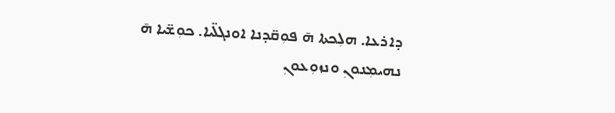ܕܐܪܥܐ. ܗܠܼܟܬܐ ܗ̄ ܦܘܼܩ̈ܕܢܐ ܐܘܢܓܠ̈ܝܐ. ܟܘܼܫ̈ܝܐ ܗ̄ ܢܗܝܡܼܢܘܢܼ ܘܢܙܘܼܥܘܢܼ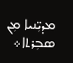ܡܕܝܼ̈ܢܝܐ ܡܼܢ ܣܒܼܪܬܐ܀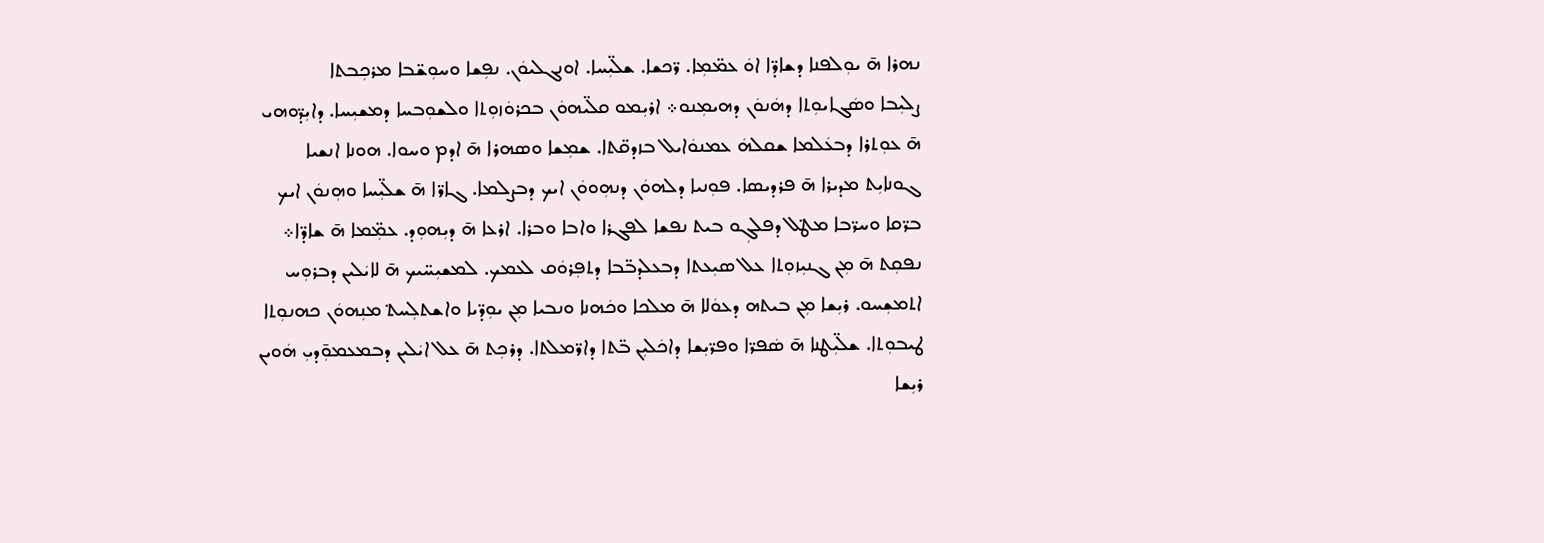ܢܗܪܐ ܗ̄ ܝܘܼܠܦܢܐ ܕܫܐܕ̈ܐ ܐܘܿ ܥܡ̈ܡܼܐ. ܪ̈ܟܫܐ. ܫܠ̈ܝܼܚܐ. ܐܘܢܓܠܝܘܿܢ. ܢܦܼܫܐ ܘܚܘܼܫ̈ܒܐ ܡܪܟܼܒܬܐ
ܨܠܝܼܒܐ ܘܣܿܓܐܝܘܼܬܐ ܕܗܿܢܘܿܢ ܕܗܝܡܼܢܘ܀ ܐܪܝܼܡܘ ܩܠ̈ܝܗܘܿܢ ܒܟܪܘܿܙܘܼܬܐ ܘܠܫܘܼܒܚܐ ܕܡܫܝܼܚܐ. ܕܐܝܼܕ̈ܘܗܝ ܗ̄ ܥܘܼܬܪܐ ܕܒܥܿܠܡܐ ܫܩܠܗܿ ܥܡܢܘܿܐܝܠ ܒܙܕܩ̈ܬܐ. ܫܡܼܫܐ ܘܣܗܪܐ ܗ̄ ܐܕܡ ܘܚܘܐ. ܗܘܢܐ ܐܢܫܝܐ ܓܘܢܐܝܼܬ ܡܕܝܪܐ ܗ̄ ܦܪܕܝܣܐ. ܦܘܼܢܝܐ ܕܠܗܘܿܢ ܕܢܗܼܘܘܿܢ ܐܝܟ ܕܒܨܠܡܐ. ܓܐܪ̈ܐ ܗ̄ ܫܠ̈ܝܼܚܐ ܘܗܼܢܘܿܢ ܐܝܟ ܒܪ̈ܩܐ ܘܚܪ̈ܒܐ ܡܛ݀ܠ ܕܦܠܓܼܘ ܒܝܬ ܢܦܫܐ ܠܦܓܪܐ ܘܐܒܐ ܘܒܪܐ. ܐܪܥܐ ܗ̄ ܕܝܼܗܘܼܕ. ܥܡܼ̈ܡܐ ܗ̄ ܫܐܕ̈ܐ܀ ܢܦܩܼܬ ܗ̄ ܡܼܢ ܓܢܝܼܙܘܼܬܐ ܥܠ ܣܝܼܥܬܐ ܕܒܥܠܕܒ̈ܒܐ ܕܬܦܼܪܘܿܩ ܠܥܡܟ. ܠܡܫܝܼܚ̈ܝܟ ܗ̄ ܠܐܝܿܠܝܢ ܕܒܪܘܼܚ ܐܬܡܫܼܚܘ. ܪܝܼܫܐ ܡܼܢ ܒܝܬܗ ܕܥܘܿܠܐ ܗ̄ ܡܠܟܐ ܘܟܿܗܢܐ ܘܢܒܝܐ ܡܼܢ ܝܘܼܕ̈ܝܐ ܘܐܫܬܠܼܚܬ݀ ܡܢܼܗܘܿܢ ܟܗܢܘܼܬܐ ܛܝܒܘܼܬܐ. ܫܠ̈ܝܼܛܢܐ ܗ̄ ܣܿܦܪ̈ܐ ܘܦܪ̈ܝܼܫܐ ܕܐܟܿܠܝܼܢ ܒ̈ܬܐ ܕܐܪ̈ܡܠܬܐ. ܕܪܟܼܬ ܗ̄ ܥܠ ܐܝܿܠܝܢ ܕܒܡܥܡܘܼ̄ܕܝܼ ܗܿܘܝܢ ܪܝܼܫܐ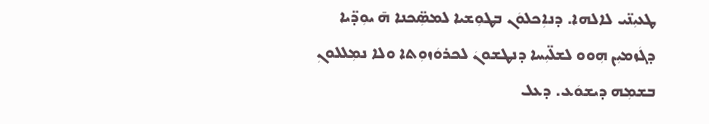ܛܥܝܼܢ̈ܝ ܠܐܠܗܐ. ܕܢܐܼܟܠܘܿܢ ܒܛܘܼܫܝܐ ܠܡܣܼ̈ܟܢܐ ܗ̄ ܝܘܼܕ̈ܝܐ ܕܓܿܙܡܝܼܢ ܗܼܘܘ ܠܫܠ̈ܝܼܚܐ ܕܢܛܫܘܢܿ ܠܟܪܘܿܙܘܼܬܐ ܘܠܐ ܢܡܼܠܠܘܢܼ ܒܫܡܼܗ ܕܝܫܘܿܥ. ܕܥܠ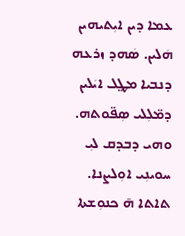ܥܡܐ ܕܝܢ ܐܝܼܬܝܗܝܢ ܗܿܠܝܢ. ܣܿܗܕ ܙܪܥܗ ܕܢܒܝܐ ܡܛ݀ܠ ܐܝܿܠܝܢ ܕܡ̈ܠܼܠܝ ܣܼܦ̈ܘܬܗ. ܘܗܝ ܕܒܕܩ ܠܝܼ ܚܘܝܢܼܝ ܐܘܼܠܨܢܐ. ܬܐܬܐ ܗ̄ ܟܢܘܼܫܬܐ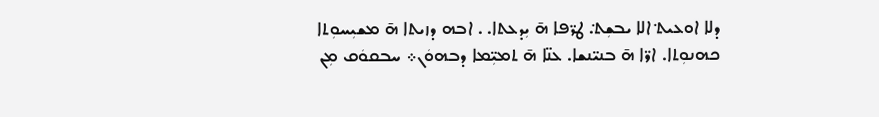ܕܠܐ ܐܘܥܝܬ݀ ܐܠܐ ܝܒܫܼܬ݀. ܛܪ̈ܦܐ ܗ̄ ܝܼܕܥܬܐ. . ܐܒܗ ܕܙܝܬܐ ܗ̄ ܡܫܝܼܚܘܼܬܐ ܟܗܢܘܼܬܐ. ܐܪ̈ܐ ܗ̄ ܒܢܝ̈ܢܫܐ. ܥܢ̈ܐ ܗ̄ ܬܡܝܼ̈ܡܐ ܕܒܗܘܿܢ܀ ܚܒܩܘܿܩ ܡܼܢ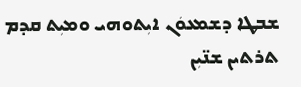ܫܒܛܐ ܕܫܡܥܘܿܢ ܐܝܼܬܘܗܝ ܘܡܝܼܬ ܩܕܡ ܬܪܬܝܢ ܫܢ̈ܝܼܢ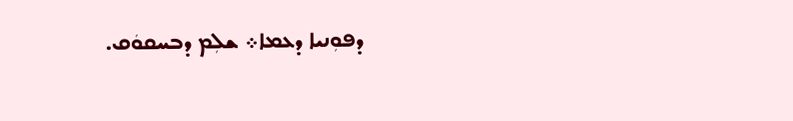ܕܦܘܼܢܝܐ ܕܥܡܐ܀ ܫܠܼܡ ܕܒܚܩܘܿܩ.